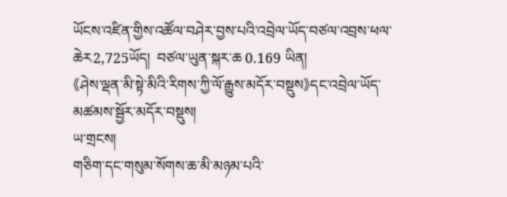ཡོངས་འཛིན་གྱིས་འཚོལ་བཤེར་བྱས་པའི་འབྲེལ་ཡོད་བཙལ་འབྲས་ཕལ་ཆེར2,725ཡོད།  བཙལ་ཡུན་སྐར་ཆ 0.169 ཡིན།
《ཤེས་ལྡན་མི་སྟེ་མིའི་རིགས་ཀྱི་ལོ་རྒྱུས་མདོར་བསྡུས》དང་འབྲེལ་ཡོད་མཚམས་སྦྱོར་མདོར་བསྡུས།
ཡ་གྲངས།
གཅིག་དང་གསུམ་སོགས་ཆ་མི་མཉམ་པའི་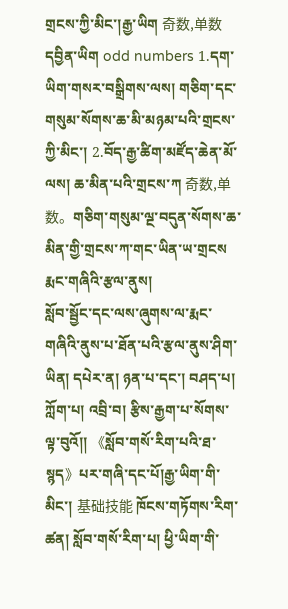གྲངས་ཀྱི་མིང་།རྒྱ་ཡིག 奇数,单数 དབྱིན་ཡིག odd numbers 1.དག་ཡིག་གསར་བསྒྲིགས་ལས། གཅིག་དང་གསུམ་སོགས་ཆ་མི་མཉམ་པའི་གྲངས་ཀྱི་མིང་། 2.བོད་རྒྱ་ཚིག་མཛོད་ཆེན་མོ་ལས། ཆ་མིན་པའི་གྲངས་ཀ 奇数,单数。གཅིག་གསུམ་ལྔ་བདུན་སོགས་ཆ་མིན་གྱི་གྲངས་ཀ་གང་ཡིན་ཡ་གྲངས
རྨང་གཞིའི་རྩལ་ནུས།
སློབ་སྦྱོང་དང་ལས་ཞུགས་ལ་རྨང་གཞིའི་ནུས་པ་ཐོན་པའི་རྩལ་ནུས་ཤིག་ཡིན། དཔེར་ན། ཉན་པ་དང་། བཤད་པ། ཀློག་པ། འབྲི་བ། རྩིས་རྒྱག་པ་སོགས་ལྟ་བུའོ།། 《སློབ་གསོ་རིག་པའི་ཐ་སྙད》པར་གཞི་དང་པོ།རྒྱ་ཡིག་གི་མིང་། 基础技能 ཁོངས་གཏོགས་རིག་ཚན། སློབ་གསོ་རིག་པ། ཕྱི་ཡིག་གི་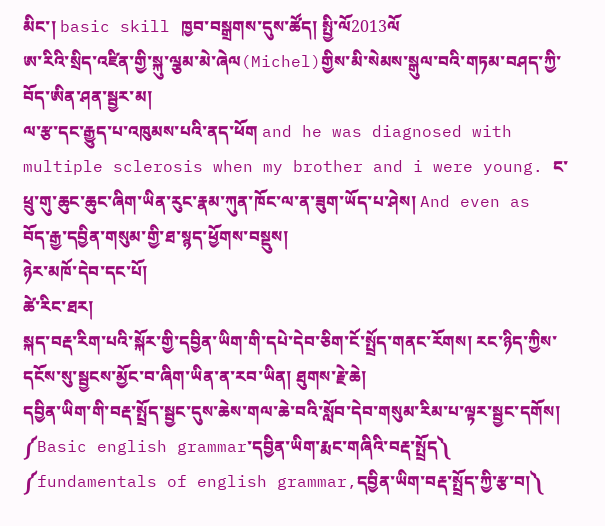མིང་། basic skill ཁྱབ་བསྒྲགས་དུས་ཚོད། སྤྱི་ལོ2013ལོ
ཨ་རིའི་སྲིད་འཛིན་གྱི་སྐུ་ལྕམ་མེ་ཞེལ(Michel)གྱིས་མི་སེམས་སྒུལ་བའི་གཏམ་བཤད་ཀྱི་བོད་ཨིན་ཤན་སྦྱར་མ།
ལ་རྩ་དང་རྒྱུད་པ་འཁུམས་པའི་ནད་ཕོག and he was diagnosed with multiple sclerosis when my brother and i were young. ང་ཕྲུ་གུ་ཆུང་ཆུང་ཞིག་ཡིན་རུང་རྣམ་ཀུན་ཁོང་ལ་ན་ཟུག་ཡོད་པ་ཤེས། And even as
བོད་རྒྱ་དབྱིན་གསུམ་གྱི་ཐ་སྙད་ཕྱོགས་བསྡུས།
ཉེར་མཁོ་དེབ་དང་པོ།
ཚེ་རིང་ཐར།
སྐད་བརྡ་རིག་པའི་སྐོར་གྱི་དབྱིན་ཡིག་གི་དཔེ་དེབ་ཅིག་ངོ་སྤྲོད་གནང་རོགས། རང་ཉིད་ཀྱིས་དངོས་སུ་སྦྱངས་མྱོང་བ་ཞིག་ཡིན་ན་རབ་ཡིན། ཐུགས་རྗེ་ཆེ།
དབྱིན་ཡིག་གི་བརྡ་སྤྲོད་སྦྱང་དུས་ཆེས་གལ་ཆེ་བའི་སློབ་དེབ་གསུམ་རིམ་པ་ལྟར་སྦྱང་དགོས། ༼Basic english grammar་དབྱིན་ཡིག་རྨང་གཞིའི་བརྡ་སྤྲོད༽ ༼fundamentals of english grammar,དབྱིན་ཡིག་བརྡ་སྤྲོད་ཀྱི་རྩ་བ།༽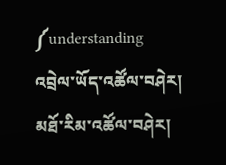༼understanding
འབྲེལ་ཡོད་འཚོལ་བཤེར།
མཐོ་རིམ་འཚོལ་བཤེར།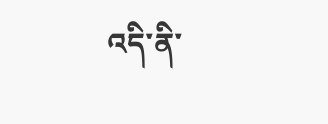འདི་ནི་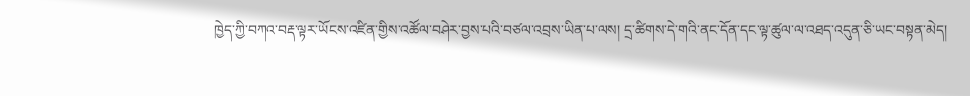ཁྱེད་ཀྱི་བཀའ་བརྡ་ལྟར་ཡོངས་འཛིན་གྱིས་འཚོལ་བཤེར་བྱས་པའི་བཙལ་འབྲས་ཡིན་པ་ལས། དྲ་ཚིགས་དེ་གའི་ནང་དོན་དང་ལྟ་ཚུལ་ལ་འཐད་འདུན་ཅི་ཡང་བསྟན་མེད།